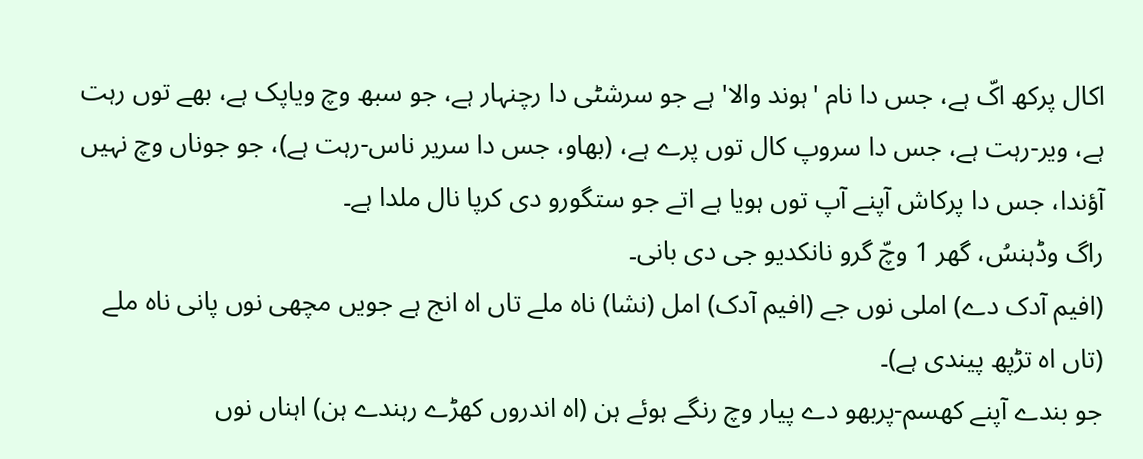اکال پرکھ اکّ ہے، جس دا نام 'ہوند والا' ہے جو سرشٹی دا رچنہار ہے، جو سبھ وچ ویاپک ہے، بھے توں رہت ہے، ویر-رہت ہے، جس دا سروپ کال توں پرے ہے، (بھاو، جس دا سریر ناس-رہت ہے)، جو جوناں وچ نہیں آؤندا، جس دا پرکاش آپنے آپ توں ہویا ہے اتے جو ستگورو دی کرپا نال ملدا ہے۔
راگ وڈہنسُ، گھر 1 وچّ گرو نانکدیو جی دی بانی۔
(افیم آدک دے) املی نوں جے (افیم آدک) امل (نشا) ناہ ملے تاں اہ انج ہے جویں مچھی نوں پانی ناہ ملے (تاں اہ تڑپھ پیندی ہے)۔
جو بندے آپنے کھسم-پربھو دے پیار وچ رنگے ہوئے ہن (اہ اندروں کھڑے رہندے ہن) اہناں نوں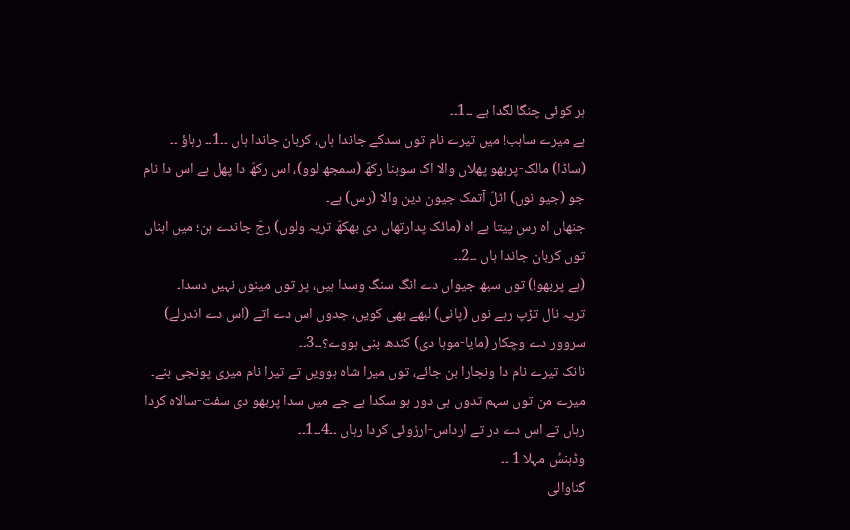ہر کوئی چنگا لگدا ہے ۔۔1۔۔
ہے میرے ساہب! میں تیرے نام توں سدکے جاندا ہاں، کربان جاندا ہاں ۔۔1۔۔ رہاؤ ۔۔
(ساڈا) مالک-پربھو پھلاں والا اک سوہنا رکھّ (سمجھ لوو)، اس رکھّ دا پھل ہے اس دا نام جو (جیو نوں) اٹلّ آتمک جیون دین والا (رس) ہے۔
جنھاں اہ رس پیتا ہے اہ (مائک پدارتھاں دی بھکھّ تریہ ولوں) رجّ جاندے ہن؛ میں اہناں توں کربان جاندا ہاں ۔۔2۔۔
(ہے پربھو!) توں سبھ جیواں دے انگ سنگ وسدا ہیں، پر توں مینوں نہیں دسدا۔
تریہ نال تڑپ رہے نوں (پانی) لبھے بھی کویں، جدوں اس دے اتے (اس دے اندرلے) سروور دے وچکار (مایا-موہا دی) کندھ بنی ہووے؟۔۔3۔۔
نانک تیرے نام دا ونجارا بن جائے، توں میرا شاہ ہوویں تے تیرا نام میری پونجی بنے۔
میرے من توں سہم تدوں ہی دور ہو سکدا ہے جے میں سدا پربھو دی سفت-سالاہ کردا رہاں تے اس دے در تے ارداس-ارزوئی کردا رہاں ۔۔4۔۔1۔۔
وڈہنسُ مہلا 1 ۔۔
گناوالی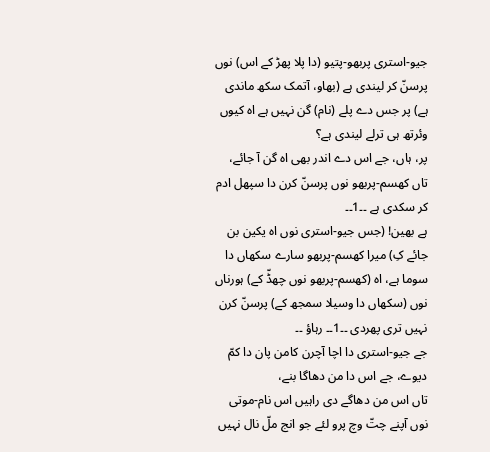جیو-استری پربھو-پتیو (دا پلا پھڑ کے اس) نوں پرسنّ کر لیندی ہے (بھاو، آتمک سکھ ماندی ہے) پر جس دے پلے (نام) گن نہیں ہے اہ کیوں وئرتھ ہی ترلے لیندی ہے؟
پر، ہاں، جے اس دے اندر بھی اہ گن آ جائے، تاں کھسم-پربھو نوں پرسنّ کرن دا سپھل ادم کر سکدی ہے ۔۔1۔۔
ہے بھین! (جس جیو-استری نوں اہ یکین بن جائے کِ) میرا کھسم-پربھو سارے سکھاں دا سوما ہے، اہ (کھسم-پربھو نوں چھڈّ کے) ہورناں نوں (سکھاں دا وسیلا سمجھ کے) پرسنّ کرن نہیں تری پھردی ۔۔1۔۔ رہاؤ ۔۔
جے جیو-استری دا اچا آچرن کامن پان دا کمّ دیوے، جے اس دا من دھاگا بنے،
تاں اس من دھاگے دی راہیں اس نام-موتی نوں آپنے چتّ وچ پرو لئے جو انج ملّ نال نہیں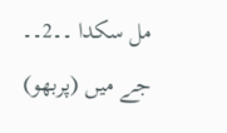مل سکدا ۔۔2۔۔
جے میں (پربھو)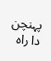پہنچن دا راہ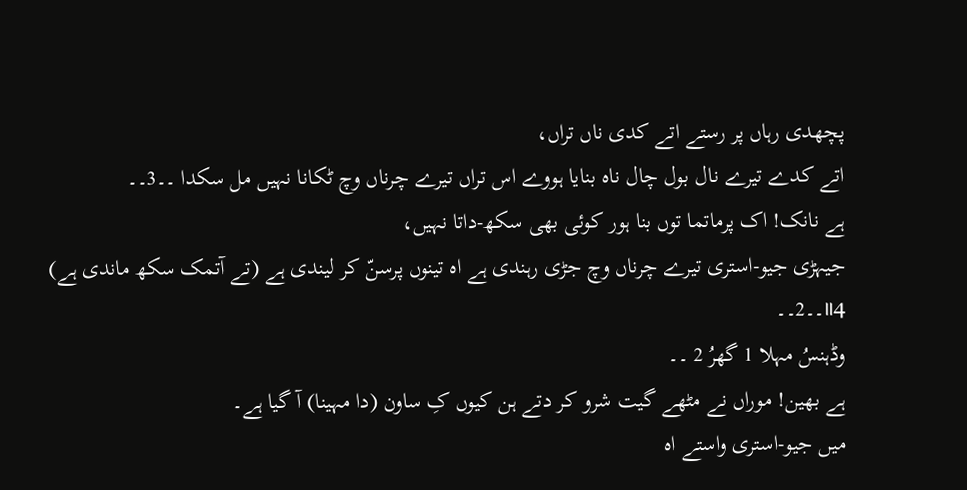پچھدی رہاں پر رستے اتے کدی ناں تراں،
اتے کدے تیرے نال بول چال ناہ بنایا ہووے اس تراں تیرے چرناں وچ ٹکانا نہیں مل سکدا ۔۔3۔۔
ہے نانک! اک پرماتما توں بنا ہور کوئی بھی سکھ-داتا نہیں،
جیہڑی جیو-استری تیرے چرناں وچ جڑی رہندی ہے اہ تینوں پرسنّ کر لیندی ہے (تے آتمک سکھ ماندی ہے) ॥4۔۔2۔۔
وڈہنسُ مہلا 1 گھرُ 2 ۔۔
ہے بھین! موراں نے مٹھے گیت شرو کر دتے ہن کیوں کِ ساون (دا مہینا) آ گیا ہے۔
میں جیو-استری واستے اہ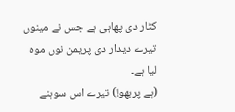کٹار دی پھاہی ہے جس نے مینوں تیرے دیدار دی پریمن نوں موہ لیا ہے۔
(ہے پربھو!) تیرے اس سوہنے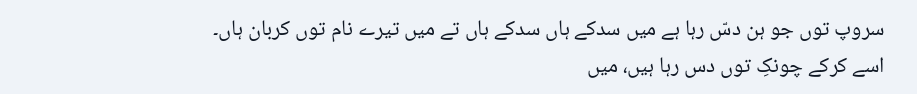سروپ توں جو ہن دسّ رہا ہے میں سدکے ہاں سدکے ہاں تے میں تیرے نام توں کربان ہاں۔
اسے کرکے چونکِ توں دس رہا ہیں، میں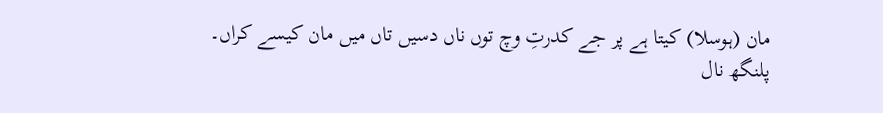مان (ہوسلا) کیتا ہے پر جے کدرتِ وچ توں ناں دسیں تاں میں مان کیسے کراں۔
پلنگھ نال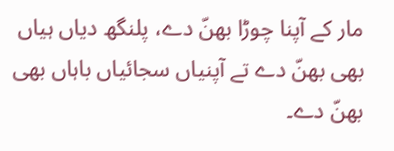مار کے آپنا چوڑا بھنّ دے، پلنگھ دیاں ہیاں بھی بھنّ دے تے آپنیاں سجائیاں باہاں بھی بھنّ دے۔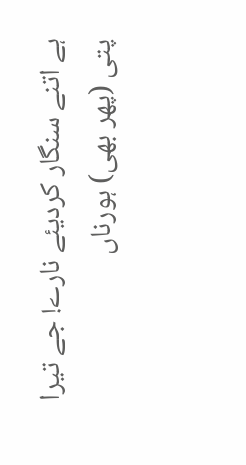ہے اتنے سنگار کردیئے نارے! جے تیرا پتی (پھر بھی) ہورناں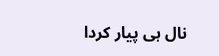نال ہی پیار کردا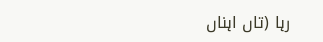رہا (تاں اہناں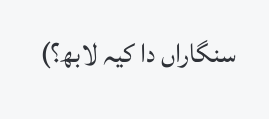سنگاراں دا کیہ لابھ؟)